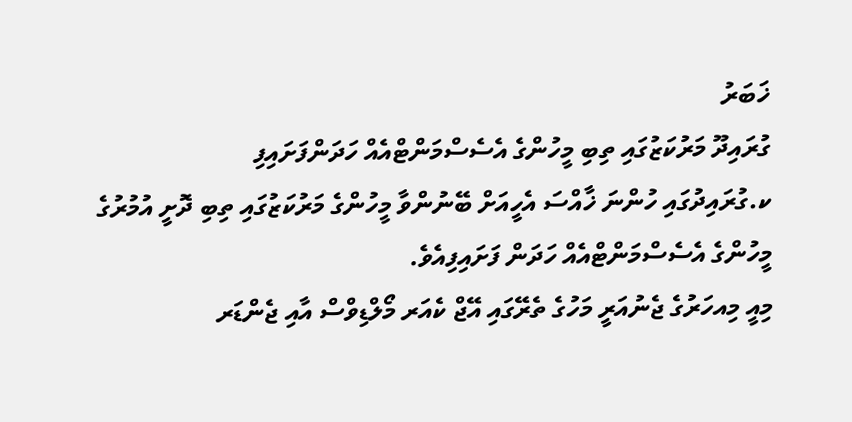ޚަބަރު
ގުރައިދޫ މަރުކަޒުގައި ތިބި މީހުންގެ އެސެސްމަންޓްއެއް ހަދަންފަށައިފި
ކ.ގުރައިދުގައި ހުންނަ ޚާއްސަ އެހީއަށް ބޭނުންވާ މީހުންގެ މަރުކަޒުގައި ތިބި ދޮށީ އުމުރުގެ މީހުންގެ އެސެސްމަންޓްއެއް ހަދަން ފަށައިފިއެވެ.
މިއީ މިއހަރުގެ ޖެނުއަރީ މަހުގެ ތެރޭގައި އޭޖް ކެއަރ މޯލްޑިވްސް އާއި ޖެންޑަރ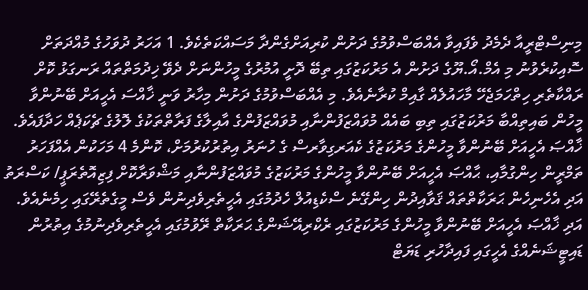މިނިސްޓްރީއާ ދެމެދު ވެފައިވާ އެއްބަސްވުމުގެ ދަށުން ކުރިއަށްގެންދާ މަސައްކަތެކެވެ. 1 އަހަރު ދުވަހުގެ މުއްދަތަށް ސޮއިކުރެވުނު މި އެމް.އޯ.ޔޫގެ ދަށުން އެ މަރުކަޒުގައި ތިބޭ ދޮށީ އުމުރުގެ މީހުންނަށް ދެވޭ ޚިދުމަތްތައް ރަނގަޅު ކޮށް ރައްކާތެރި ހިތްހަމަޖެހޭ މާހައުލެއް ގާއިމް ކުރާނެއެވެ. މި އެއްބަސްވުމުގެ ދަށުން މިހާރު ވަނީ ޚާއްސަ އެހީއަށް ބޭނުންވާ މީހުން ބައިތިއްބާ މަރުކަޒުގައި ތިބި ބައެއް މުވައްޒަފުންނާއި މުވައްޒަފުންގެ އާއިލާގެ ފަރާތްތަކުގެ ލޮލުގެ ޗެކަޕެއް ހަދާފައެވެ.
ޚާއްޞަ އެހީއަށް ބޭނުންވާ މީހުންގެ މަރުކަޒުގެ ކެއަރގިވާރސް ގެ ހުނަރު އިތުރުކުރުމަށް، ކޮންމެ 4 މަހަކުން އެއްފަހަރު ތަމްރީން ހިންގުމާއި، ޙާއްޞަ އެހީއަށް ބޭނުންވާ މީހުންގެ މަރުކަޒުގެ މުވައްޒަފުންނާއި މަޝްވަރާކޮށް ފިޒިއޮތެރަޕީ/ ކަސްރަތު އަދި އެހެނިހެން ޙަރަކާތްތައް ޤަވާއިދުން ހިންގޭނެ ސްކެޑިއުލް ހެދުމުގައި އެހީތެރިވެދިނުން ވެސް މީގެތެރޭގައި ހިމެނެއެވެ. އަދި ޚާއްޞަ އެހީއަށް ބޭނުންވާ މީހުންގެ މަރުކަޒުގައި ރެކްރިއޭޝަންގެ ޙަރަކާތް ރޭވުމުގައި އެހީތެރިވެދިނުމުގެ އިތުރުން ޑައިޓީޝަނެއްގެ އެހީގައި ފައިދާހުރި ޑަޔަޓް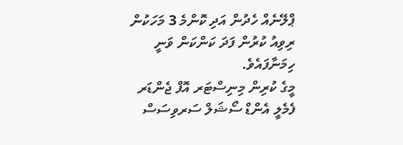ޕްލޭނެއް ހެދުން އަދި ކޮންމެ 3 މަހަކުން ރިވިއު ކުރުން ފަދަ ކަންކަން ވަނީ ހިމަނާފައެވެ.
މީގެ ކުރިން މިނިސްޓަރ އޮފް ޖެންޑަރ ފެމެލީ އެންޑް ސޯޝަލް ސަރވިސަސް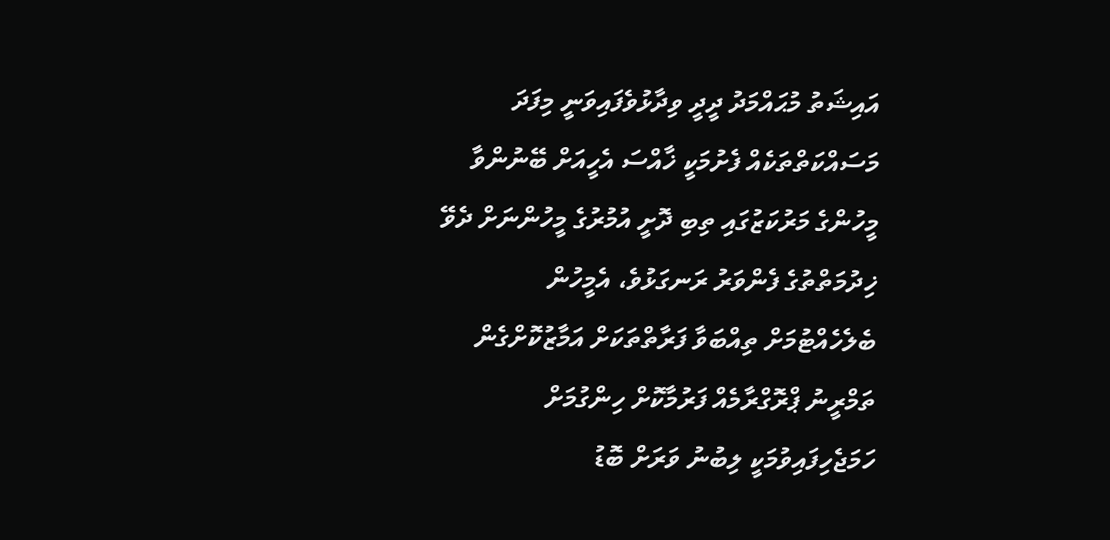އައިޝަތު މުޙައްމަދު ދީދީ ވިދާޅުވެފައިވަނީ މިފަދަ މަސައްކަތްތަކެއް ފެށުމަކީ ޚާއްސަ އެހީއަށް ބޭނުންވާ މީހުންގެ މަރުކަޒުގައި ތިބި ދޮށީ އުމުރުގެ މީހުންނަށް ދެވޭ ޚިދުމަތްތުގެ ފެންވަރު ރަނގަޅުވެ، އެމީހުން ބެލެހެއްޓުމަށް ތިއްބަވާ ފަރާތްތަކަށް އަމާޒުކޮށްގެން ތަމްރީނު ޕްރޮގްރާމެއް ފަރުމާކޮށް ހިންގުމަށް ހަމަޖެހިފައިވުމަކީ ލިބުނު ވަރަށް ބޮޑު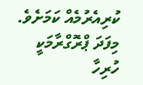ކުރިއެރުމެއް ކަމަށެވެ. މިފަދަ ޕްރޮގްރާމަކީ ހުރިހާ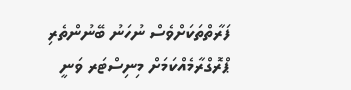ފަރާތްތަކަށްވެސް ނުހަނު ބޭނުންތެރި ޕްރޮގްރާމެއްކަމަށް މިނިސްޓަރ ވަނީ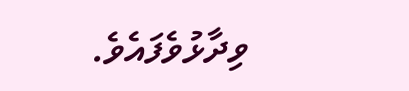ވިދާޅުވެފައެވެ.